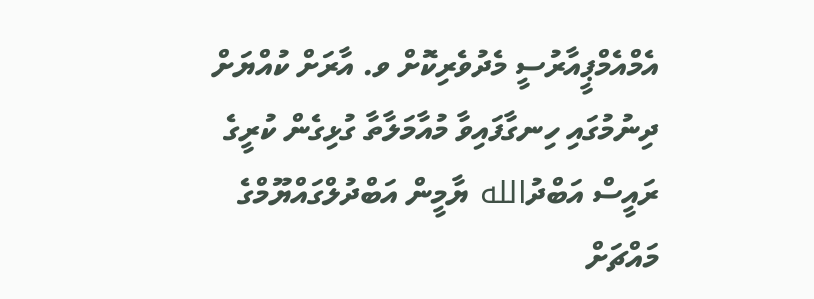އެމްއެމްޕީއާރުސީ މެދުވެރިކޮށް ވ. އާރަށް ކުއްޔަށް ދިނުމުގައި ހިނގާފައިވާ މުއާމަލާތާ ގުޅިގެން ކުރީގެ ރައީސް އަބްދުالله ޔާމީން އަބްދުލްގައްޔޫމްގެ މައްޗަށް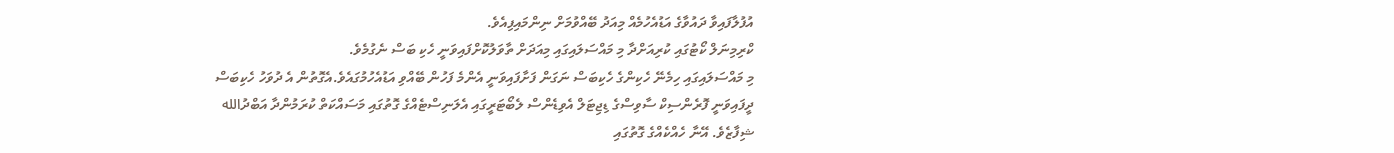އުފުލާފައިވާ ދައުވާގެ އަޑުއެހުމެއް މިއަދު ބޭއްވުމަށް ނިންމައިފިއެވެ.
ކްރިމިނަލް ކޯޓުގައި ކުރިއަށްދާ މި މައްސަލައިގައި މިއަދަށް ތާވަލުކޮށްފައިވަނީ ހެކި ބަސް ނެގުމެވެ.
މި މައްސަލައިގައި ހިމެނޭ ހެކިންގެ ހެކިބަސް ނަގަން ފަށާފައިވަނީ އެންމެ ފަހުން ބޭއްވި އަޑުއެހުމުގައެވެ.އެގޮތުން އެ ދުވަހު ހެކިބަސް ދީފައިވަނީ ފޮރެންސިކް ސާވިސްގެ ޑިޖިޓަލް އެވިޑެންސް ލެބޯޓަރީގައި އެލަނިސްޓެއްގެ ގޮތުގައި މަސައްކަތް ކުރަމުންދާ އަބްދުالله ޝިފާޒެވެ. އޭނާ ހެއްކެއްގެ ގޮތުގައި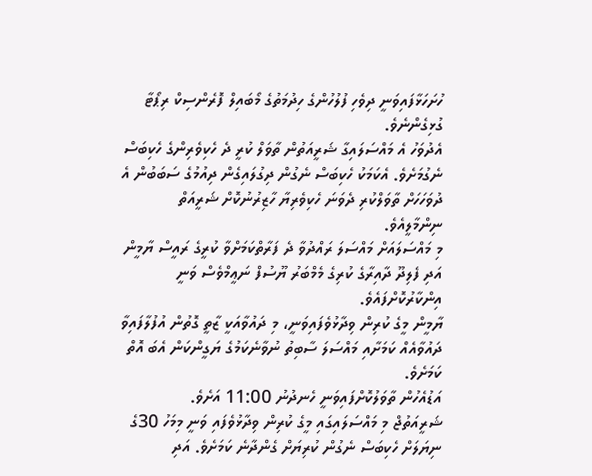ހުށަހަޅާފައިވަނީ ދިވެހި ފުލުހުންގެ ހިދުމަތުގެ މޯބައިލް ފޮރެންސިކް ރިޕޯޓާ ގުޅިގެންނެވެ.
އެދުވަހު އެ މައްސަލައިގާ ޝަރީއަތުން ތާވަލް ކުރީ ދެ ހެކިވެރިންގެ ހެކިބަސް ނެގުމަށެވެ. އެކަމަކު ހެކިބަސް ނެގުން ދިގުލައިގެން ދިއުމުގެ ސަބަބުން އެ ދުވަހަހަށް ތާވަލްކުރި ދެވަނަ ހެކިވެރިޔާ ހާޒިރުނުކޮށް ޝަރީއަތް ނިންމާލީއެވެ.
މި މައްސަލައަށް މައްސަލަ ރައްދުވާ ދެ ފަރާތްކަމަށްވާ ކުރީގެ ރައީސް ޔާމީން އަދި ފެލިދޫ ދާއިރާގެ ކުރިގެ މެމްބަރު ޔޫސުފް ނަޢީމްވެސް ވަނީ އިންކާރުކޮށްފައެވެ.
ޔާމީން މީގެ ކުރިން ވިދާޅުވެފައިވަނީ، މި ދައުވާއަކީ ޒާތީ ގޮތުން އުފުލާފައިވާ ދައުވާއެއް ކަމަށާއި މައްސަލަ ސާބިތު ނުވާނެކަމުގެ ޔަގީންކަން އެބަ އޮތް ކަމަށެވެ.
އަޑުއެހުން ތާވަލުކޮށްފައިވަނީ ހެނދުނު 11:00 އަށެވެ.
ޝަރީއަތުޖް މި މައްސަލައިގައި މީގެ ކުރިން ވިދާޅުވެފައި ވަނީ މިމަހު 30ގެ ނިޔަލަށް ހެކިބަސް ނެގުން ކުރިޔަށް ގެންދާނެ ކަމަށެވެ. އަދި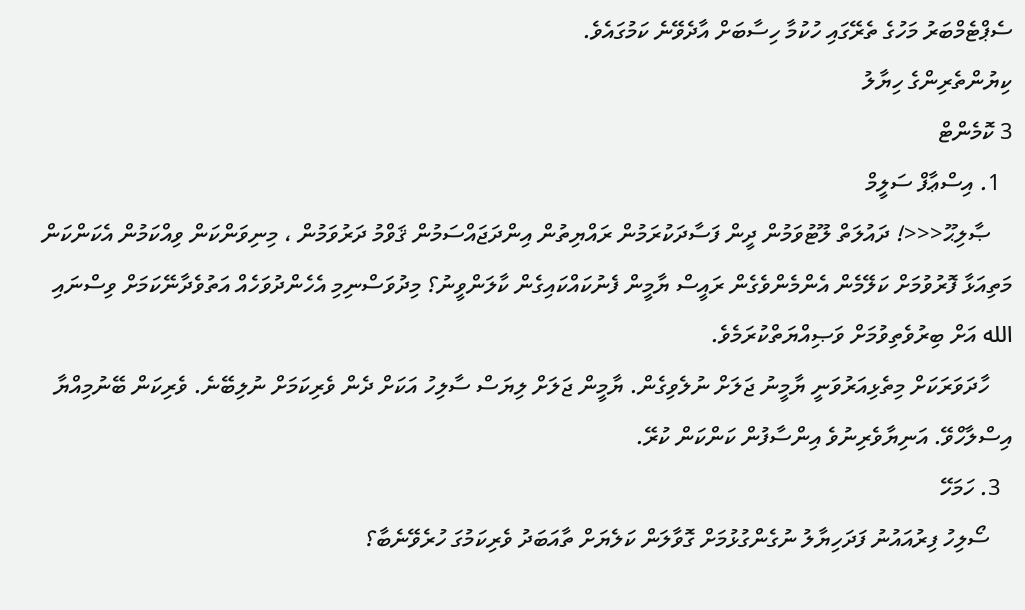ސެޕްޓެމްބަރު މަހުގެ ތެރޭގައި ހުކުމާ ހިސާބަށް އާދެވޭނެ ކަމުގައެވެ.
ކިޔުންތެރިންގެ ހިޔާލު
3 ކޮމެންޓް
  1. އިސްޢާފް ސަލީމް
    ޞާލިޙޫ<<<! ދައުލަތް ލޫޓުވަމުން ދީން ފަސާދަކުރަމުން ރައްޔިތުން އިންދަޖައްސަމުން ޤަވްމު ދަރުވަމުން ، މިނިވަންކަން ވިއްކަމުން އެކަންކަން މަތިއަޅާ ފޮރުވުމަށް ކަލޭމެން އެންމެންވެގެން ރައީސް ޔާމީން ފެނުކައްކައިގެން ކާލަންވީނު؟ މިދުވަސްނިމި އެހެންދުވަހެއް އަތުވެދާނޭކަމަށް ވިސްނައި الله އަށް ބިރުވެތިވުމަށް ވަޞިއްޔަތްކުރަމެވެ.
    ހާދަވަރަކަށް މިތެޅިއަރުވަނީ ޔާމީނު ޖަލަށް ނުލެވިގެން. ޔާމީން ޖަލަށް ލިޔަސް ސާލިހު އަކަށް ދެން ވެރިކަމަށް ނުލިބޭނެ. ވެރިކަން ބޭނުމިއްޔާ އިސްލާހްވޭ. އަނިޔާވެރިނުވެ އިންސާފުން ކަންކަން ކުރޭ.
  3. ހަމަހޭ
    ސޯލިހު ފިރުއައުނު ފަދަހިޔާލު ނުގެންގުޅުމަށް ގޮވާލަން ކަލެޔަށް ތާއަބަދު ވެރިކަމުގަ ހުރެވޭނެބާ؟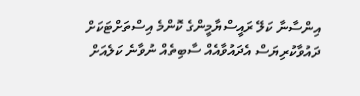އިންސާނާ ކަލޭ ރައީސްޔާމީންގެ ކޮންމެ އިސްތަށްޓަކަށް ދައުވާކުރިޔަސް އެދައުވާއެއް ސާބިތެއް ނުވާނެ ކަލެއަށް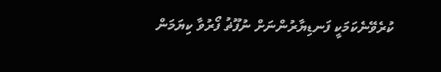ކުރެވޭނެކަމަކީ ފަނޑިޔާރުންނަށް ނުފޫޡު ފޯރުވާ ކިޔަމަން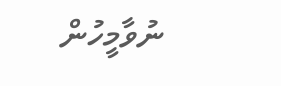ނުވާމީހުން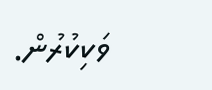ވަކިކުރުން.